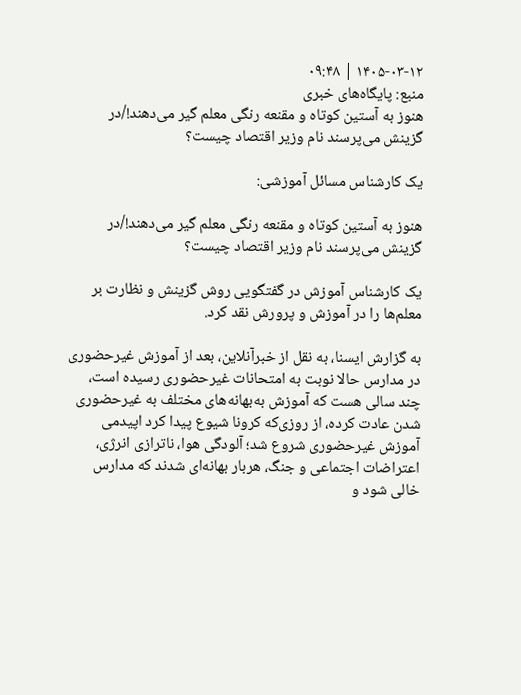۱۴۰۵-۰۳-۱۲ | ۰۹:۴۸
منبع: پایگاه‌های خبری
هنوز به آستین کوتاه و مقنعه رنگی معلم گیر می‌دهند!/در گزینش می‌پرسند نام وزیر اقتصاد چیست؟

یک کارشناس مسائل آموزشی:

هنوز به آستین کوتاه و مقنعه رنگی معلم گیر می‌دهند!/در گزینش می‌پرسند نام وزیر اقتصاد چیست؟

یک کارشناس آموزش در گفتگویی روش گزینش و نظارت بر معلم‌ها را در آموزش و پرورش نقد کرد.

به گزارش ایسنا، به نقل از خبرآنلاین، بعد از آموزش غیرحضوری در مدارس حالا نوبت به امتحانات غیرحضوری رسیده است، چند سالی هست که آموزش به‌بهانه‌های مختلف به غیرحضوری شدن عادت کرده، از روزی‌که کرونا شیوع پیدا کرد اپیدمی آموزش غیرحضوری شروع شد؛ آلودگی هوا، ناترازی انرژی، اعتراضات اجتماعی و جنگ، هربار بهانه‌ای شدند که مدارس خالی شود و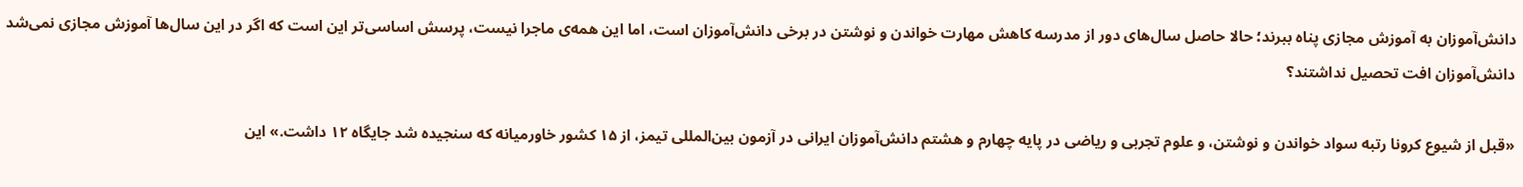دانش‌آموزان به آموزش مجازی پناه ببرند؛ حالا حاصل سال‌های دور از مدرسه کاهش مهارت خواندن و نوشتن در برخی دانش‌آموزان است، اما این همه‌ی ماجرا نیست، پرسش اساسی‌تر این است که اگر در این سال‌ها آموزش مجازی نمی‌شد دانش‌آموزان افت تحصیل نداشتند؟

«قبل از شیوع کرونا رتبه سواد خواندن و نوشتن، و علوم تجربی و ریاضی در پایه چهارم و هشتم دانش‌آموزان ایرانی در آزمون بین‌المللی تیمز، از ۱۵ کشور خاورمیانه که سنجیده شد جایگاه ۱۲ داشت.» این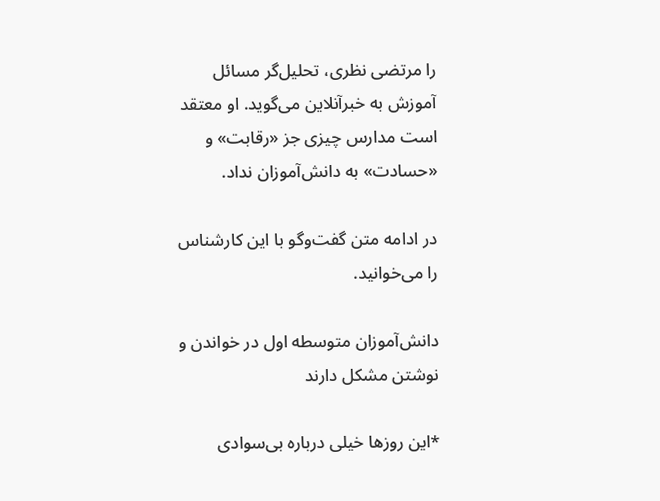را مرتضی نظری، تحلیل‌گر مسائل آموزش به خبرآنلاین می‌گوید. او معتقد است مدارس چیزی جز «رقابت» و «حسادت» به دانش‌آموزان نداد.

در ادامه متن گفت‌وگو با این کارشناس را می‌خوانید.

دانش‌آموزان متوسطه اول در خواندن و نوشتن مشکل دارند

*این روزها خیلی درباره بی‌سوادی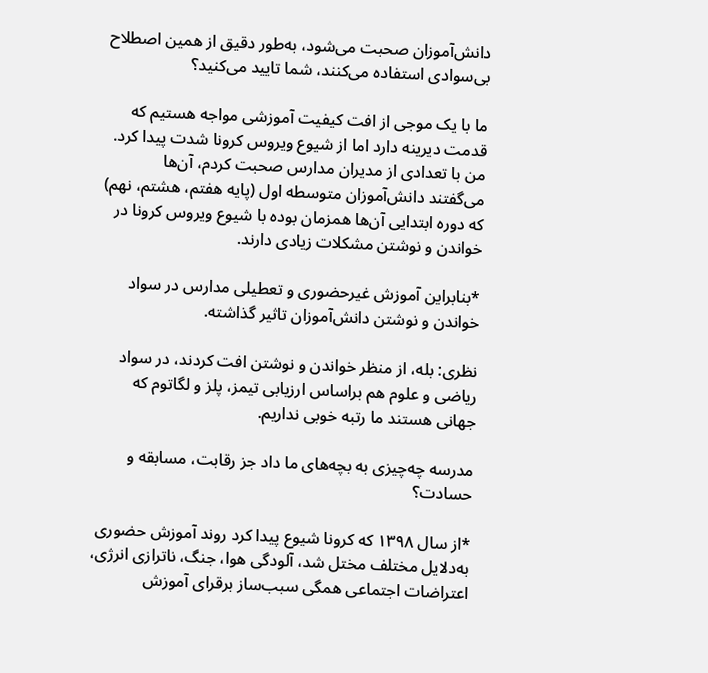دانش‌آموزان صحبت می‌شود، به‌طور دقیق از همین اصطلاح بی‌سوادی استفاده می‌کنند، شما تایید می‌کنید؟

ما با یک موجی از افت کیفیت آموزشی مواجه هستیم که قدمت دیرینه دارد اما از شیوع ویروس کرونا شدت پیدا کرد. من با تعدادی از مدیران مدارس صحبت کردم، آن‌ها می‌گفتند دانش‌آموزان متوسطه اول (پایه هفتم، هشتم، نهم) که دوره ابتدایی آن‌ها همزمان بوده با شیوع ویروس کرونا در خواندن و نوشتن مشکلات زیادی دارند.

*بنابراین آموزش غیرحضوری و تعطیلی مدارس در سواد خواندن و نوشتن دانش‌آموزان تاثیر گذاشته.

نظری: بله، از منظر خواندن و نوشتن افت کردند، در سواد ریاضی و علوم هم براساس ارزیابی تیمز، پلز و لگاتوم که جهانی هستند ما رتبه خوبی نداریم.

مدرسه چه‌چیزی به بچه‌های ما داد جز رقابت، مسابقه و حسادت؟

*از سال ۱۳۹۸ که کرونا شیوع پیدا کرد روند آموزش حضوری به‌دلایل مختلف مختل شد، آلودگی هوا، جنگ، ناترازی انرژی، اعتراضات اجتماعی همگی سبب‌ساز برقرای آموزش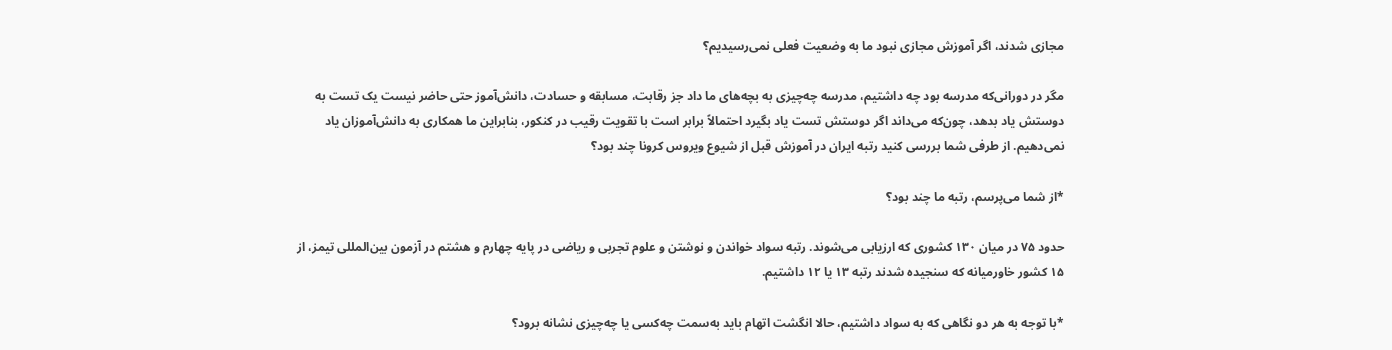مجازی شدند، اگر آموزش مجازی نبود ما به وضعیت فعلی نمی‌رسیدیم؟

مگر در دورانی‌که مدرسه بود چه داشتیم، مدرسه چه‌چیزی به بچه‌های ما داد جز رقابت، مسابقه و حسادت، دانش‌آموز حتی حاضر نیست یک تست به دوستش یاد بدهد، چون‌که می‌داند اگر دوستش تست یاد بگیرد احتمالاً برابر است با تقویت رقیب در کنکور، بنابراین ما همکاری به دانش‌آموزان یاد نمی‌دهیم. از طرفی شما بررسی کنید رتبه ایران در آموزش قبل از شیوع ویروس کرونا چند بود؟

*از شما می‌پرسم، رتبه ما چند بود؟

حدود ۷۵ در میان ۱۳۰ کشوری که ارزیابی می‌شوند. رتبه سواد خواندن و نوشتن و علوم تجربی و ریاضی در پایه چهارم و هشتم در آزمون بین‌المللی تیمز، از ۱۵ کشور خاورمیانه که سنجیده شدند رتبه ۱۳ یا ۱۲ داشتیم.

*با توجه به هر دو نگاهی که به سواد داشتیم، حالا انگشت اتهام باید به‌سمت چه‌کسی یا چه‌چیزی نشانه برود؟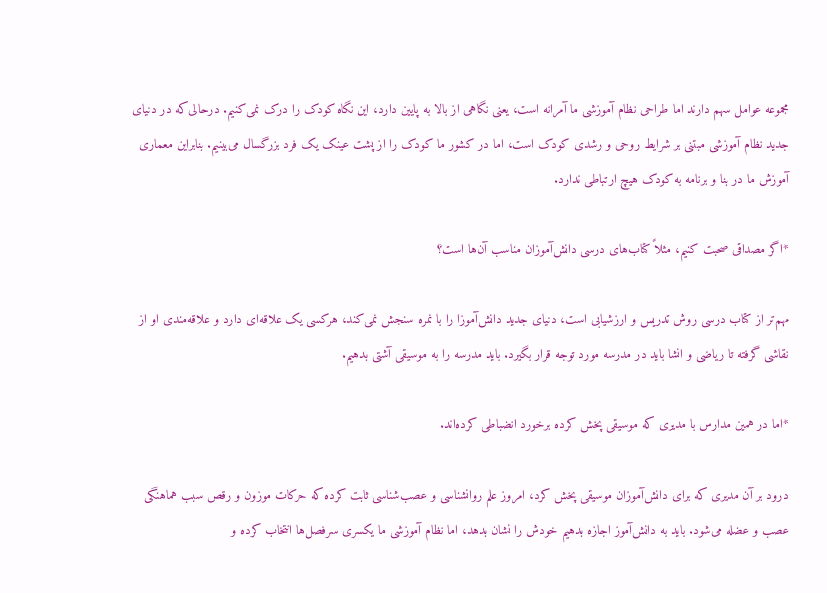مجموعه عوامل سهم دارند اما طراحی نظام آموزشی ما آمرانه است، یعنی نگاهی از بالا به پایین دارد، این نگاه کودک را درک نمی‌کنیم. درحالی‌که در دنیای جدید نظام آموزشی مبتنی بر شرایط روحی و رشدی کودک است، اما در کشور ما کودک را از پشت عینک یک فرد بزرگسال می‌بینیم. بنابراین معماری آموزش ما در بنا و برنامه به کودک هیچ ارتباطی ندارد.

*اگر مصداقی صحبت کنیم، مثلاً کتاب‌های درسی دانش‌آموزان مناسب آن‌ها است؟

مهم‌تر از کتاب درسی روش تدریس و ارزشیابی است، دنیای جدید دانش‌آموزا را با نمره سنجش نمی‌کند، هرکسی یک علاقه‌ای دارد و علاقه‌مندی او از نقاشی گرفته تا ریاضی و انشا باید در مدرسه مورد توجه قرار بگیرد. باید مدرسه را به موسیقی آشتی بدهیم.

*اما در همین مدارس با مدیری که موسیقی پخش کرده برخورد انضباطی کرده‌اند.

درود بر آن مدیری که برای دانش‌آموزان موسیقی پخش کرد، امروز علم روانشناسی و عصب‌شناسی ثابت کرده که حرکات موزون و رقص سبب هماهنگی عصب و عضله می‌شود. باید به دانش‌آموز اجازه بدهیم خودش را نشان بدهد، اما نظام آموزشی ما یکسری سرفصل‌ها انتخاب کرده و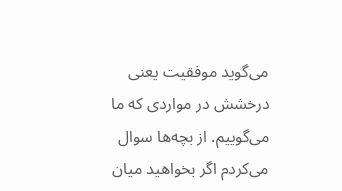می‌گوید موفقیت یعنی درخشش در مواردی که ما می‌گوییم. از بچه‌ها سوال می‌کردم اگر بخواهید میان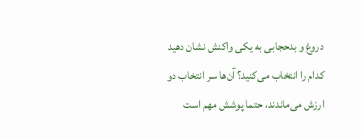دروغ و بدحجابی به یکی واکنش نشان دهید کدام را انتخاب می‌کنید؟ آن‌ها سر انتخاب دو ارزش می‌ماندند، حتما پوشش مهم است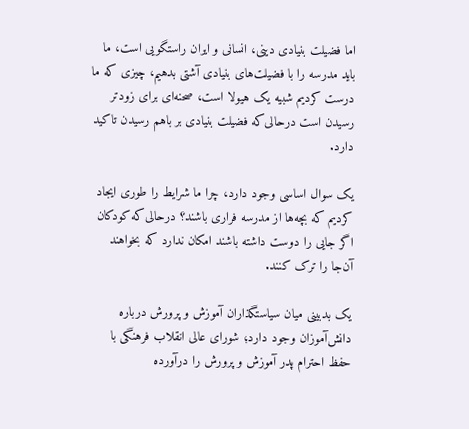اما فضیلت بنیادی دینی، انسانی و ایران راستگویی است، ما باید مدرسه را با فضیلت‌های بنیادی آشتی بدهیم، چیزی که ما درست کردیم شبیه یک هیولا است، صحنه‌ای برای زودتر رسیدن است درحالی‌که فضیلت بنیادی بر باهم رسیدن تاکید دارد.

یک سوال اساسی وجود دارد، چرا ما شرایط را طوری ایجاد کردیم که بچه‌ها از مدرسه فراری باشند؟ درحالی‌که کودکان اگر جایی را دوست داشته باشند امکان ندارد که بخواهند آن‌جا را ترک کنند.

یک بدبینی میان سیاستگذاران آموزش و پرورش درباره دانش‌آموزان وجود دارد؛ شورای عالی انقلاب فرهنگی با حفظ احترام پدر آموزش و پرورش را درآورده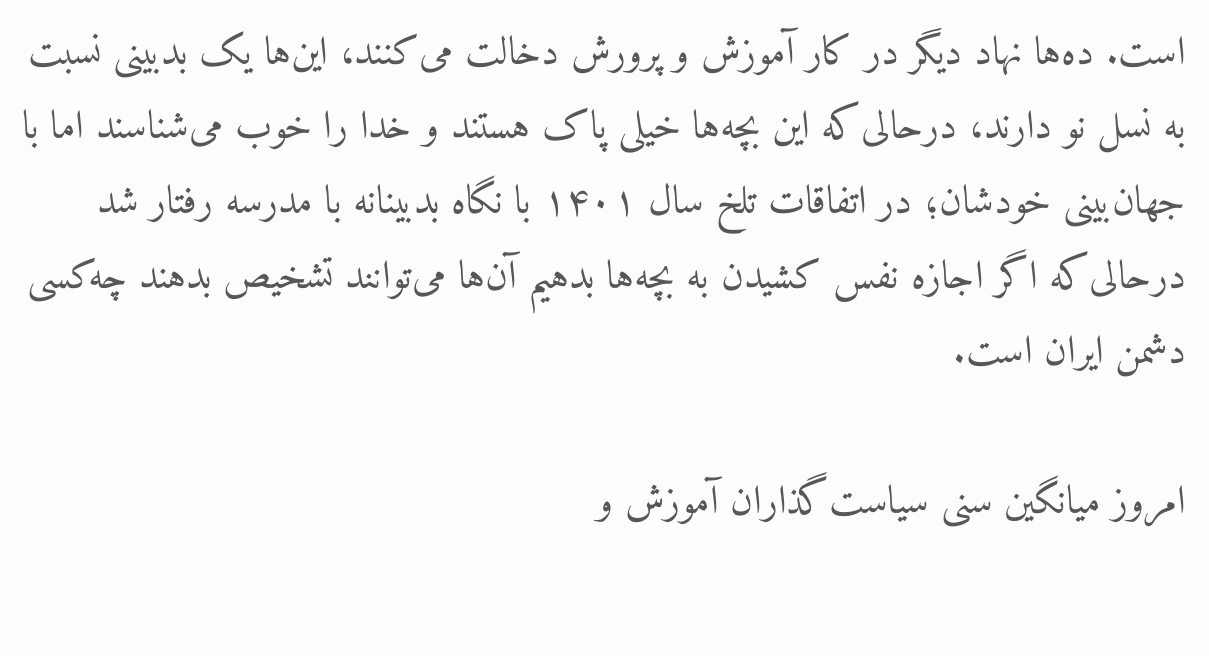است. ده‌ها نهاد دیگر در کار آموزش و پرورش دخالت می‌کنند، این‌ها یک بدبینی نسبت به نسل نو دارند، درحالی‌که این بچه‌ها خیلی پاک هستند و خدا را خوب می‌شناسند اما با جهان‌بینی خودشان؛ در اتفاقات تلخ سال ۱۴۰۱ با نگاه بدبینانه با مدرسه رفتار شد درحالی‌که اگر اجازه نفس کشیدن به بچه‌ها بدهیم آن‌ها می‌توانند تشخیص بدهند چه‌کسی دشمن ایران است.

امروز میانگین سنی سیاست‌گذاران آموزش و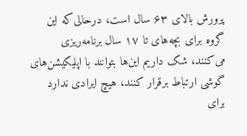پرورش بالای ۶۳ سال است، درحالی‌که این گروه برای بچه‌های تا ۱۷ سال برنامه‌ریزی می‌کنند، شک داریم این‌ها بتوانند با اپلیکیشن‌های گوشی ارتباط برقرار کنند، هیچ ایرادی ندارد برای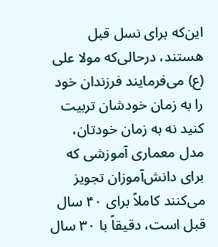این‌که برای نسل قبل هستند، درحالی‌که مولا علی (ع) می‌فرمایند فرزندان خود را به زمان خودشان تربیت کنید نه به زمان خودتان، مدل معماری آموزشی که برای دانش‌آموزان تجویز می‌کنند کاملاً برای ۴۰ سال قبل است، دقیقاً با ۳۰ سال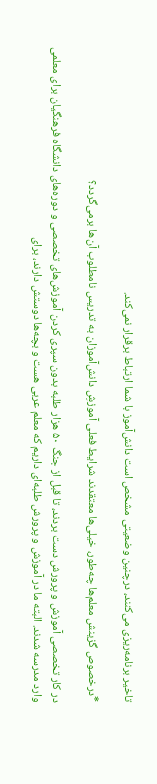تاخیر برنامه‌ریزی می‌کنند، درچنین وضعیتی مشخص است دانش‌آموز با شما ارتباط برقرار نمی‌کند.

*درخصوص گزینش معلم‌ها چه‌طور، خیلی‌ها معتقدند شرایط فعلی آموزشِ دانش‌آموزان به تدریس نامطلوب آن‌ها برمی‌گردد؟

در کار تخصصی آموزش و پرورش دست بردند، تا قبل از جنگ ۵۰ هزار طلبه بدون سپری کردن آموزش‌های تخصصی و دوره‌های دانشگاه فرهنگیان برای معلمی وارد مدرسه شدند. البته ما در آموزش و پرورش طلبه‌ای داریم که معلم عربی هست و بچه‌ها دوستش دارند، برای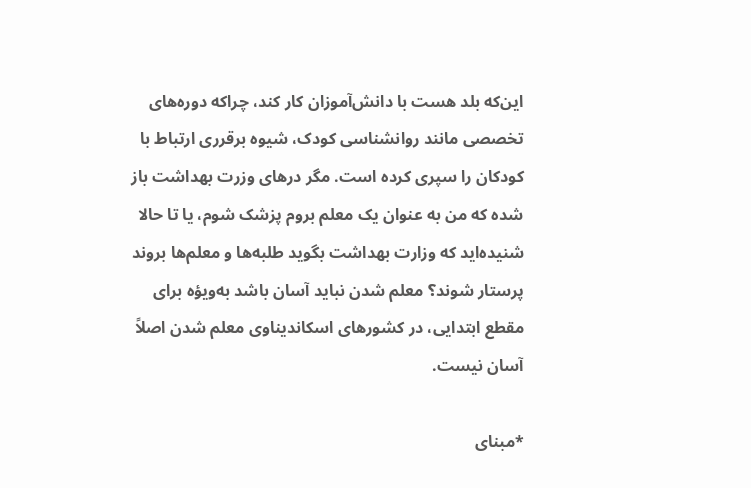این‌که بلد هست با دانش‌آموزان کار کند، چراکه دوره‌های تخصصی مانند روانشناسی کودک، شیوه برقرری ارتباط با کودکان را سپری کرده است. مگر درهای وزرت بهداشت باز شده که من به عنوان یک معلم بروم پزشک شوم، یا تا حالا شنیده‌اید که وزارت بهداشت بگوید طلبه‌ها و معلم‌ها بروند پرستار شوند؟ معلم شدن نباید آسان باشد به‌ویؤه برای مقطع ابتدایی، در کشورهای اسکاندیناوی معلم شدن اصلاً آسان نیست.

*مبنای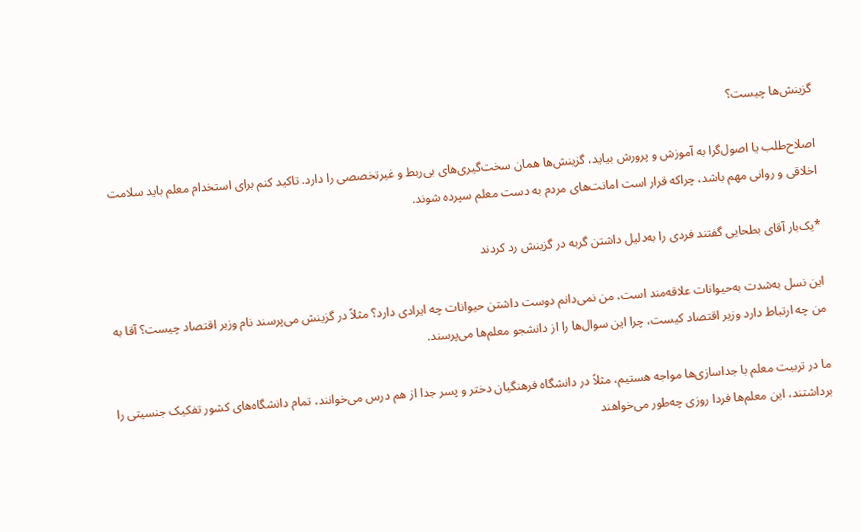گزینش‌ها چیست؟

اصلاح‌طلب یا اصول‌گرا به آموزش و پرورش بیاید، گزینش‌ها همان سخت‌گیری‌های بی‌ربط و غیرتخصصی را دارد. تاکید کنم برای استخدام معلم باید سلامت اخلاقی و روانی مهم باشد، چراکه قرار است امانت‌های مردم به دست معلم سپرده شوند.

*یک‌بار آقای بطحایی گفتند فردی را به‌دلیل داشتن گربه در گزینش رد کردند

این نسل به‌شدت به‌حیوانات علاقه‌مند است، من نمی‌دانم دوست داشتن حیوانات چه ایرادی دارد؟ مثلاً در گزینش می‌پرسند نام وزیر اقتصاد چیست؟ آقا به من چه ارتباط دارد وزیر اقتصاد کیست، چرا این سوال‌ها را از دانشجو معلم‌ها می‌پرسند.

ما در تربیت معلم با جداسازی‌ها مواجه هستیم، مثلاً در دانشگاه فرهنگیان دختر و پسر جدا از هم درس می‌خوانند، تمام دانشگاه‌های کشور تفکیک جنسیتی را برداشتند، این معلم‌ها فردا روزی چه‌طور می‌خواهند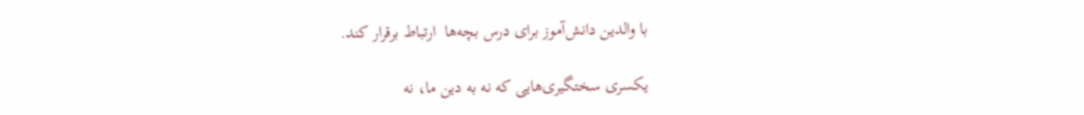با والدین دانش‌آموز برای درس بچه‌ها  ارتباط برقرار کند.

یکسری سختگیری‌هایی که نه به دین ما، نه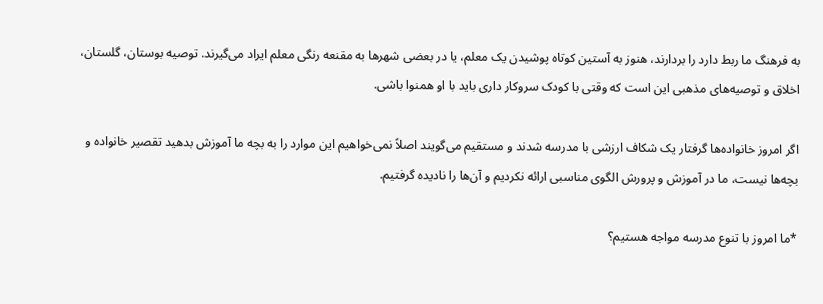به فرهنگ ما ربط دارد را بردارند، هنوز به آستین کوتاه پوشیدن یک معلم، یا در بعضی شهرها به مقنعه رنگی معلم ایراد می‌گیرند. توصیه بوستان، گلستان، اخلاق و توصیه‌های مذهبی این است که وقتی با کودک سروکار داری باید با او همنوا باشی.

اگر امروز خانواده‌ها گرفتار یک شکاف ارزشی با مدرسه شدند و مستقیم می‌گویند اصلاً نمی‌خواهیم این موارد را به بچه ما آموزش بدهید تقصیر خانواده و بچه‌ها نیست، ما در آموزش و پرورش الگوی مناسبی ارائه نکردیم و آن‌ها را نادیده گرفتیم.

*ما امروز با تنوع مدرسه مواجه هستیم؟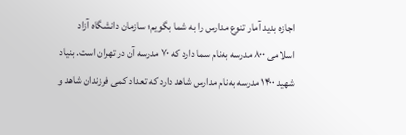اجازه بدید آمار تنوع مدارس را به شما بگویم؛ سازمان دانشگاه آزاد اسلامی ۸۰۰ مدرسه به‌نام سما دارد که ۷۰ مدرسه آن در تهران است. بنیاد شهید ۱۴۰۰ مدرسه به‌نام مدارس شاهد دارد که تعداد کمی فرزندان شاهد و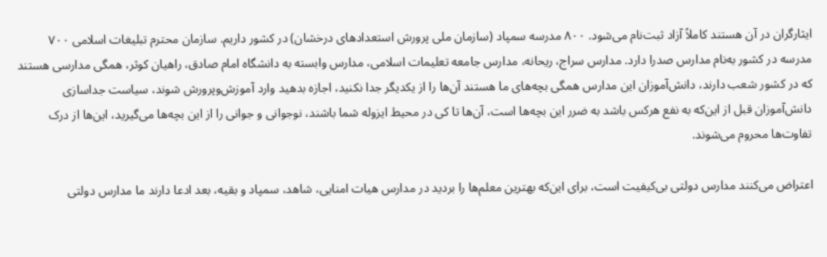ایثارگران در آن هستند کاملاً آزاد ثبت‌نام می‌شود. ۸۰۰ مدرسه سمپاد (سازمان ملی پرورش استعدادهای درخشان) در کشور داریم. سازمان محترم تبلیغات اسلامی ۷۰۰ مدرسه در کشور به‌نام مدارس صدرا دارد. مدارس سراج، ریحانه، مدارس جامعه تعلیمات اسلامی، مدارس وابسته به دانشگاه امام صادق، راهیان کوثر، همگی مدارسی هستند که در کشور شعب دارند، دانش‌آموزان این مدارس همگی بچه‌های ما هستند آن‌ها را از یکدیگر جدا نکنید، اجازه بدهید وارد آموزش‌وپرورش شوند، سیاست جداسازی دانش‌آموزان قبل از این‌که به نفع هرکس باشد به ضرر این بچه‌ها است، آن‌ها تا کی در محیط ایزوله شما باشند، نوجوانی و جوانی را از این بچه‌ها می‌گیرید، این‌ها از درک تفاوت‌ها محروم می‌شوند.

اعتراض می‌کنند مدارس دولتی بی‌کیفیت است، برای این‌که بهترین معلم‌ها را بردید در مدارس هیات امنایی، شاهد، سمپاد و بقیه، بعد ادعا دارند ما مدارس دولتی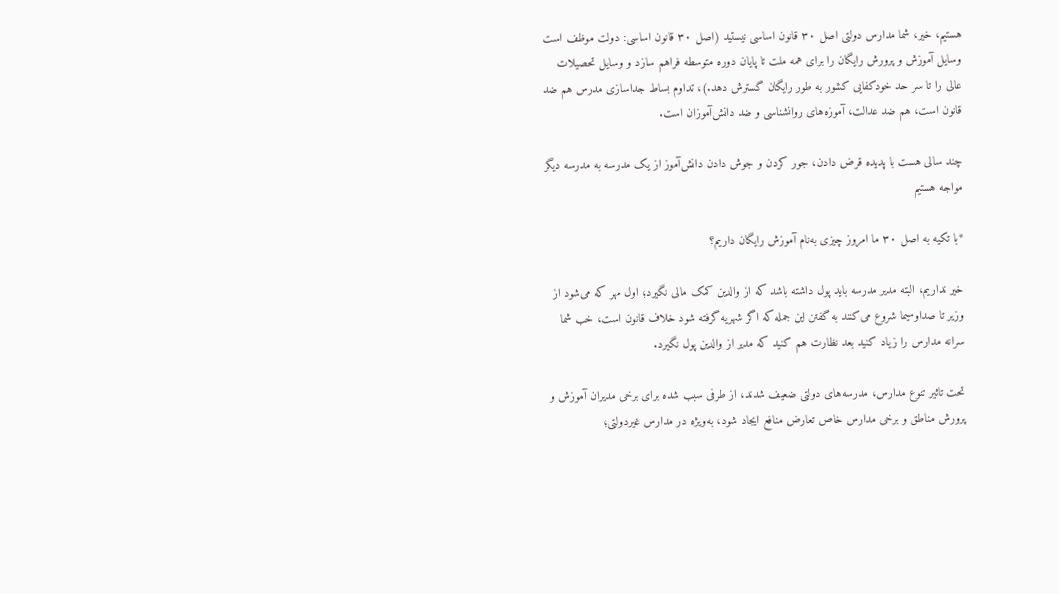هستیم، خیر، شما مدارس دولتی اصل ۳۰ قانون اساسی نیستید (اصل ۳۰ قانون اساسی: دولت موظف است وسایل آموزش و پرورش رایگان را برای همه ملت تا پایان دوره متوسطه فراهم سازد و وسایل تحصیلات عالی را تا سر حد خودکفایی کشور به طور رایگان گسترش دهد.)، تداوم بساط جداسازی مدرس هم ضد قانون است، هم ضد عدالت، آموزه‌های روانشناسی و ضد دانش‌آموزان است.

چند سالی هست با پدیده قرض دادن، جور کردن و جوش دادن دانش‌آموز از یک مدرسه به مدرسه دیگر مواجه هستیم

*با تکیه به اصل ۳۰ ما امروز چیزی به‌نام آموزش رایگان داریم؟

خیر نداریم، البته مدیر مدرسه باید پول داشته باشد که از والدین کمک مالی نگیرد؛ اول مهر که می‌شود از وزیر تا صداوسیما شروع می‌کنند به گفتن این جمله که اگر شهریه گرفته شود خلاف قانون است، خب شما سرانه مدارس را زیاد کنید بعد نظارت هم کنید که مدیر از والدین پول نگیرد.

تحت تاثیر تنوع مدارس، مدرسه‌های دولتی ضعیف شدند، از طرفی سبب شده برای برخی مدیران آموزش و پرورش مناطق و برخی مدارس خاص تعارض منافع ایجاد شود، به‌ویژه در مدارس غیردولتی؛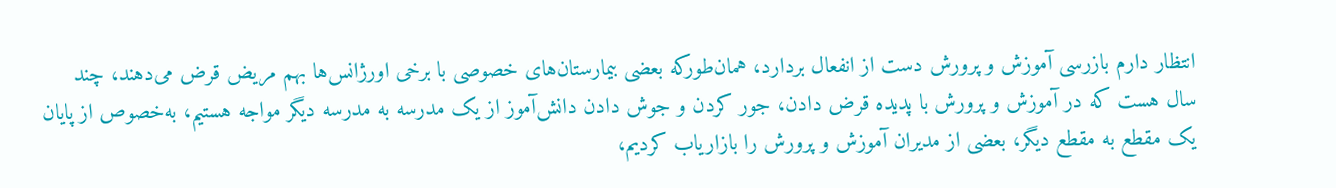انتظار دارم بازرسی آموزش و پرورش دست از انفعال بردارد، همان‌طورکه بعضی بیمارستان‌های خصوصی با برخی اورژانس‌ها بهم مریض قرض می‌دهند، چند سال هست که در آموزش و پرورش با پدیده قرض دادن، جور کردن و جوش دادن دانش‌آموز از یک مدرسه به مدرسه دیگر مواجه هستیم، به‌خصوص از پایان یک مقطع به مقطع دیگر، بعضی از مدیران آموزش و پرورش را بازاریاب کردیم،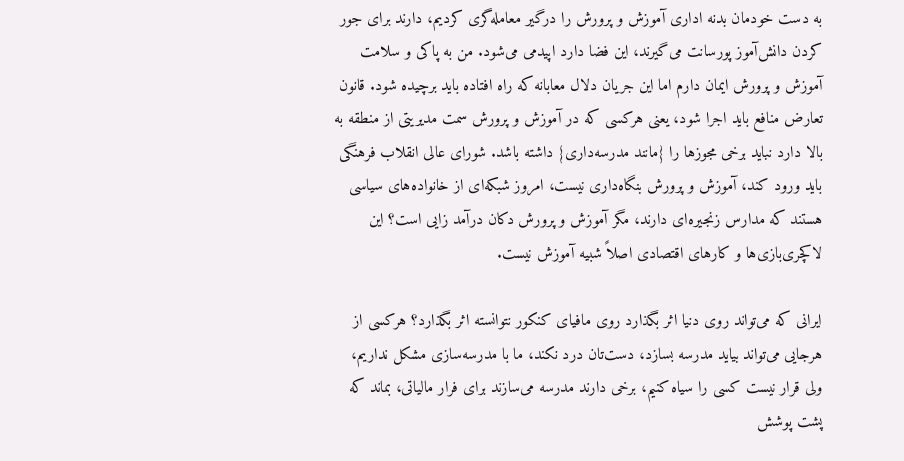به دست خودمان بدنه اداری آموزش و پرورش را درگیر معامله‌گری کردیم، دارند برای جور کردن دانش‌آموز پورسانت می‌گیرند، این فضا دارد اپیدمی می‌شود. من به پاکی و سلامت آموزش و پرورش ایمان دارم اما این جریان دلال معابانه که راه افتاده باید برچیده شود. قانون تعارض منافع باید اجرا شود، یعنی هرکسی که در آموزش و پرورش سمت مدیریتی از منطقه به بالا دارد نباید برخی مجوزها را {مانند مدرسه‌داری} داشته باشد. شورای عالی انقلاب فرهنگی باید ورود کند، آموزش و پرورش بنگاه‌داری نیست، امروز شبکه‌ای از خانواده‌های سیاسی هستند که مدارس زنجیره‌ای دارند، مگر آموزش و پرورش دکان درآمد زایی است؟ این لاکچری‌بازی‌ها و کارهای اقتصادی اصلاً شبیه آموزش نیست.

ایرانی که می‌تواند روی دنیا اثر بگذارد روی مافیای کنکور نتوانسته اثر بگذارد؟ هرکسی از هرجایی می‌تواند بیاید مدرسه بسازد، دست‌تان درد نکند، ما با مدرسه‌سازی مشکل نداریم، ولی قرار نیست کسی را سیاه کنیم، برخی دارند مدرسه می‌سازند برای فرار مالیاتی، بماند که پشت پوشش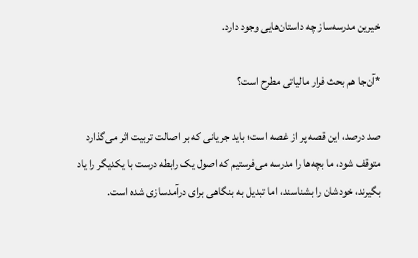خیرین مدرسه‌ساز چه داستان‌هایی وجود دارد.

*آن‌جا هم بحث فرار مالیاتی مطرح است؟

صد درصد، این قصه پر از غصه است؛ باید جریانی که بر اصالت تربیت اثر می‌گذارد متوقف شود، ما بچه‌ها را مدرسه می‌فرستیم که اصول یک رابطه درست با یکدیگر را یاد بگیرند، خودشان را بشناسند، اما تبدیل به بنگاهی برای درآمدسازی شده است.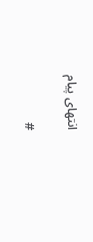انتهای پیام

#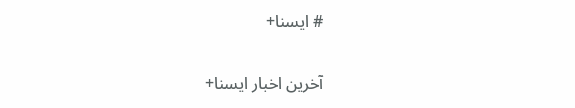# ایسنا+

آخرین اخبار ایسنا+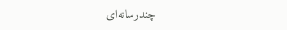چندرسانه‌ای